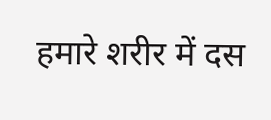हमारे शरीर में दस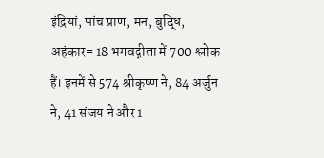इंद्रियां, पांच प्राण, मन, बुद्धि, अहंकार= 18 भगवद्गीता में 700 श्लोक हैं। इनमें से 574 श्रीकृष्ण ने, 84 अर्जुन ने, 41 संजय ने और 1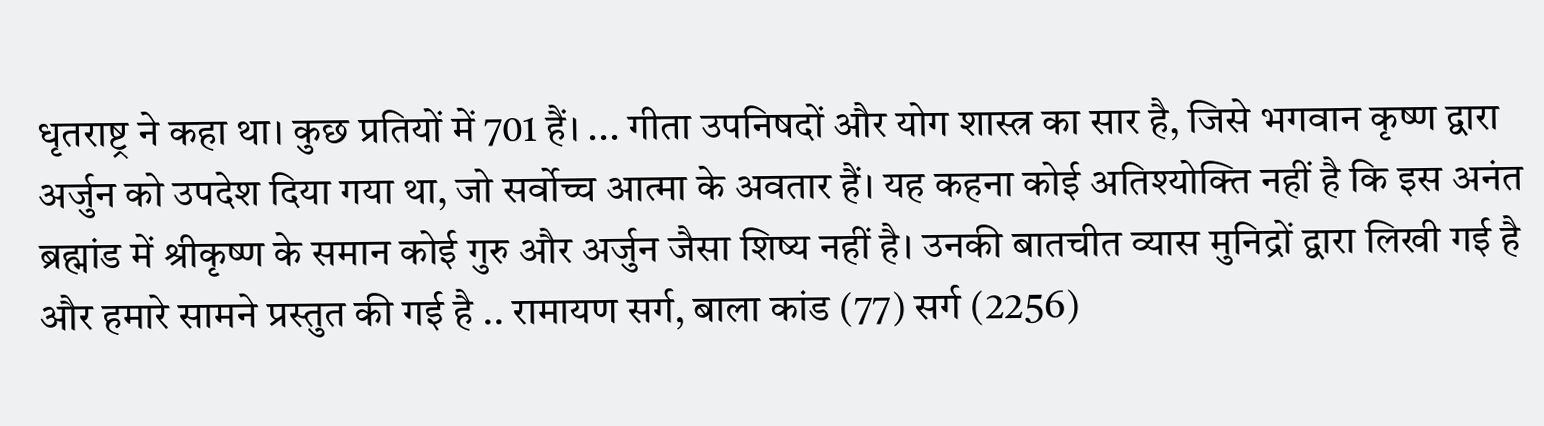धृतराष्ट्र ने कहा था। कुछ प्रतियों में 701 हैं। ... गीता उपनिषदों और योग शास्त्र का सार है, जिसे भगवान कृष्ण द्वारा अर्जुन को उपदेश दिया गया था, जो सर्वोच्च आत्मा के अवतार हैं। यह कहना कोई अतिश्योक्ति नहीं है कि इस अनंत ब्रह्मांड में श्रीकृष्ण के समान कोई गुरु और अर्जुन जैसा शिष्य नहीं है। उनकी बातचीत व्यास मुनिद्रों द्वारा लिखी गई है और हमारे सामने प्रस्तुत की गई है .. रामायण सर्ग, बाला कांड (77) सर्ग (2256)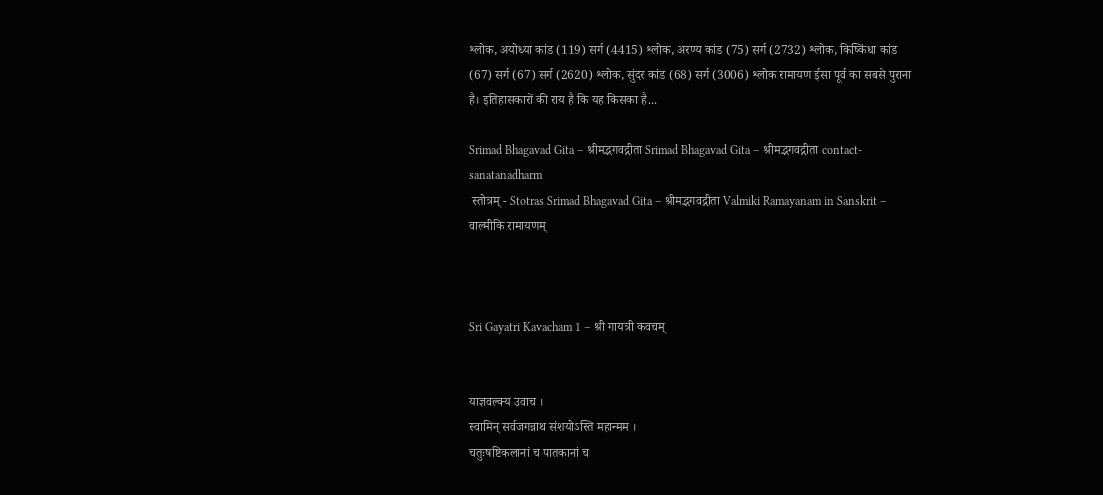श्लोक, अयोध्या कांड (119) सर्ग (4415) श्लोक, अरण्य कांड (75) सर्ग (2732) श्लोक, किष्किंधा कांड (67) सर्ग (67) सर्ग (2620) श्लोक, सुंदर कांड (68) सर्ग (3006) श्लोक रामायण ईसा पूर्व का सबसे पुराना है। इतिहासकारों की राय है कि यह किसका है...

Srimad Bhagavad Gita – श्रीमद्भगवद्गीता Srimad Bhagavad Gita – श्रीमद्भगवद्गीता contact-sanatanadharm
 स्तोत्रम् - Stotras Srimad Bhagavad Gita – श्रीमद्भगवद्गीता Valmiki Ramayanam in Sanskrit – वाल्मीकि रामायणम्



Sri Gayatri Kavacham 1 – श्री गायत्री कवचम्


याज्ञवल्क्य उवाच ।
स्वामिन् सर्वजगन्नाथ संशयोऽस्ति महान्मम ।
चतुःषष्टिकलानां च पातकानां च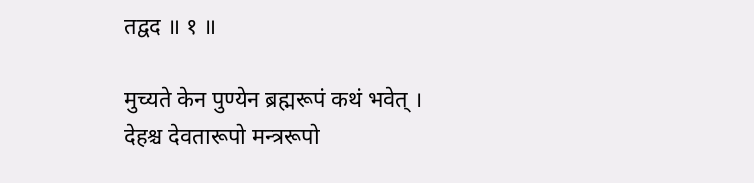तद्वद ॥ १ ॥

मुच्यते केन पुण्येन ब्रह्मरूपं कथं भवेत् ।
देहश्च देवतारूपो मन्त्ररूपो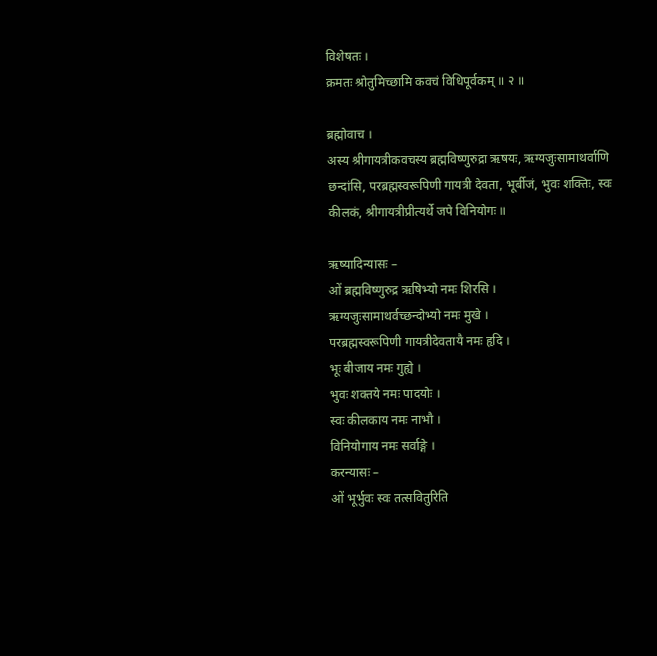विशेषतः ।
क्रमतः श्रोतुमिच्छामि कवचं विधिपूर्वकम् ॥ २ ॥

ब्रह्मोवाच ।
अस्य श्रीगायत्रीकवचस्य ब्रह्मविष्णुरुद्रा ऋषयः, ऋग्यजुःसामाथर्वाणि छन्दांसि, परब्रह्मस्वरूपिणी गायत्री देवता, भूर्बीजं, भुवः शक्तिः, स्वः कीलकं, श्रीगायत्रीप्रीत्यर्थे जपे विनियोगः ॥

ऋष्यादिन्यासः –
ओं ब्रह्मविष्णुरुद्र ऋषिभ्यो नमः शिरसि ।
ऋग्यजुःसामाथर्वच्छन्दोभ्यो नमः मुखे ।
परब्रह्मस्वरूपिणी गायत्रीदेवतायै नमः हृदि ।
भूः बीजाय नमः गुह्ये ।
भुवः शक्तये नमः पादयोः ।
स्वः कीलकाय नमः नाभौ ।
विनियोगाय नमः सर्वाङ्गे ।
करन्यासः –
ओं भूर्भुवः स्वः तत्सवितुरिति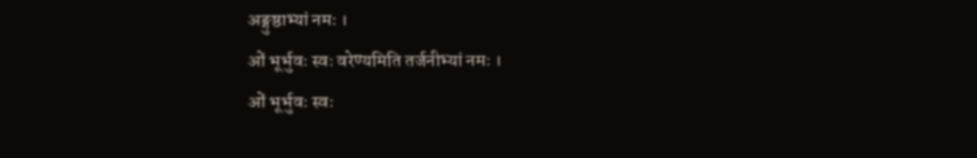अङ्गुष्ठाभ्यां नमः ।
ओं भूर्भुवः स्वः वरेण्यमिति तर्जनीभ्यां नमः ।
ओं भूर्भुवः स्वः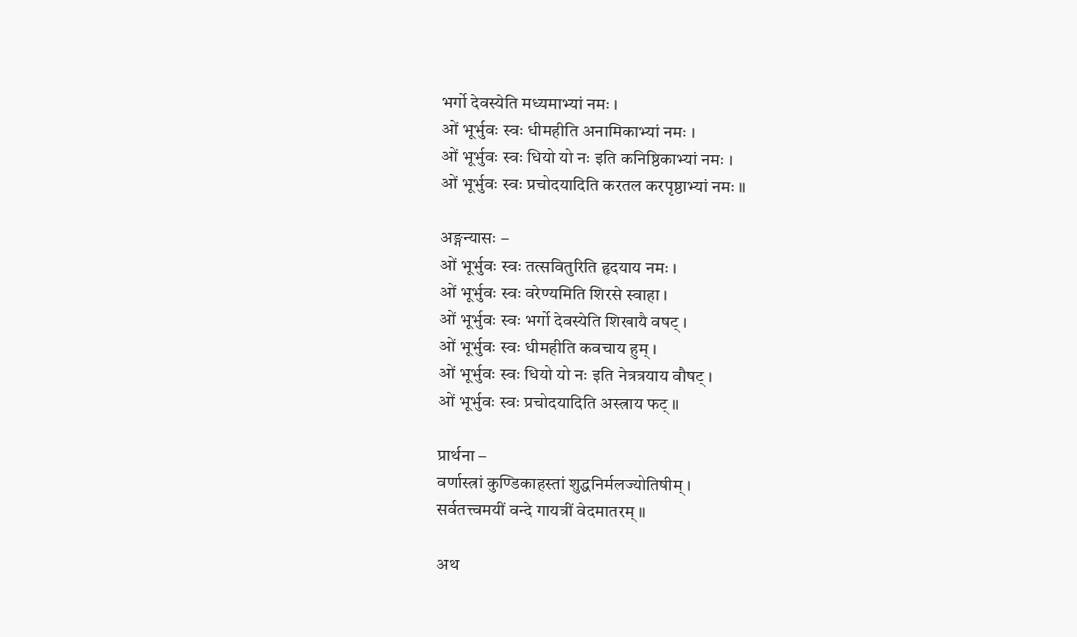भर्गो देवस्येति मध्यमाभ्यां नमः ।
ओं भूर्भुवः स्वः धीमहीति अनामिकाभ्यां नमः ।
ओं भूर्भुवः स्वः धियो यो नः इति कनिष्ठिकाभ्यां नमः ।
ओं भूर्भुवः स्वः प्रचोदयादिति करतल करपृष्ठाभ्यां नमः ॥

अङ्गन्यासः –
ओं भूर्भुवः स्वः तत्सवितुरिति हृदयाय नमः ।
ओं भूर्भुवः स्वः वरेण्यमिति शिरसे स्वाहा ।
ओं भूर्भुवः स्वः भर्गो देवस्येति शिखायै वषट् ।
ओं भूर्भुवः स्वः धीमहीति कवचाय हुम् ।
ओं भूर्भुवः स्वः धियो यो नः इति नेत्रत्रयाय वौषट् ।
ओं भूर्भुवः स्वः प्रचोदयादिति अस्त्राय फट् ॥

प्रार्थना –
वर्णास्त्रां कुण्डिकाहस्तां शुद्धनिर्मलज्योतिषीम् ।
सर्वतत्त्वमयीं वन्दे गायत्रीं वेदमातरम् ॥

अथ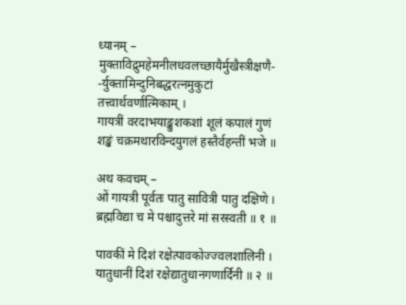ध्यानम् –
मुक्ताविद्रुमहेमनीलधवलच्छायैर्मुखैस्त्रीक्षणै-
-र्युक्तामिन्दुनिबद्धरत्नमुकुटां तत्त्वार्थवर्णात्मिकाम् ।
गायत्रीं वरदाभयाङ्कुशकशां शूलं कपालं गुणं
शङ्खं चक्रमथारविन्दयुगलं हस्तैर्वहन्तीं भजे ॥

अथ कवचम् –
ओं गायत्री पूर्वतः पातु सावित्री पातु दक्षिणे ।
ब्रह्मविद्या च मे पश्चादुत्तरे मां सरस्वती ॥ १ ॥

पावकीं मे दिशं रक्षेत्पावकोज्ज्वलशालिनी ।
यातुधानीं दिशं रक्षेद्यातुधानगणार्दिनी ॥ २ ॥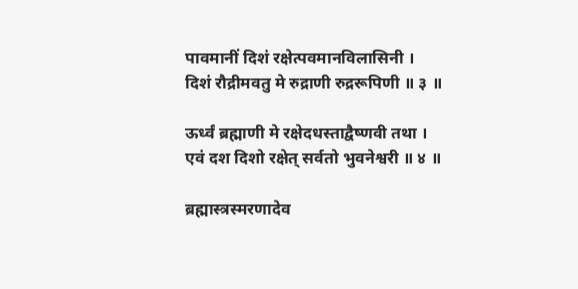पावमानीं दिशं रक्षेत्पवमानविलासिनी ।
दिशं रौद्रीमवतु मे रुद्राणी रुद्ररूपिणी ॥ ३ ॥

ऊर्ध्वं ब्रह्माणी मे रक्षेदधस्ताद्वैष्णवी तथा ।
एवं दश दिशो रक्षेत् सर्वतो भुवनेश्वरी ॥ ४ ॥

ब्रह्मास्त्रस्मरणादेव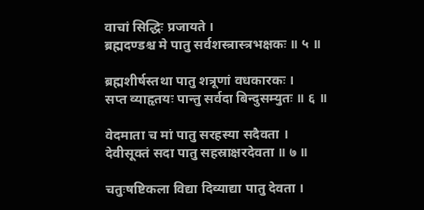वाचां सिद्धिः प्रजायते ।
ब्रह्मदण्डश्च मे पातु सर्वशस्त्रास्त्रभक्षकः ॥ ५ ॥

ब्रह्मशीर्षस्तथा पातु शत्रूणां वधकारकः ।
सप्त व्याहृतयः पान्तु सर्वदा बिन्दुसम्युतः ॥ ६ ॥

वेदमाता च मां पातु सरहस्या सदैवता ।
देवीसूक्तं सदा पातु सहस्राक्षरदेवता ॥ ७ ॥

चतुःषष्टिकला विद्या दिव्याद्या पातु देवता ।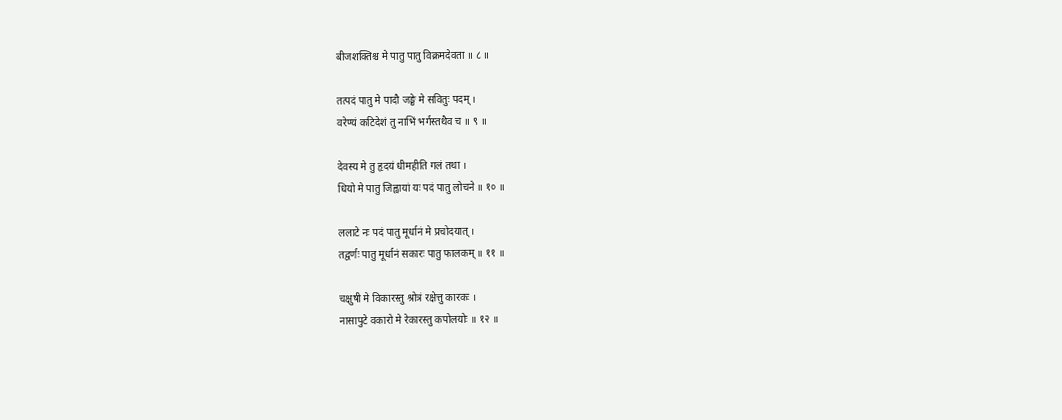बीजशक्तिश्च मे पातु पातु विक्रमदेवता ॥ ८ ॥

तत्पदं पातु मे पादौ जङ्घे मे सवितुः पदम् ।
वरेण्यं कटिदेशं तु नाभिं भर्गस्तथैव च ॥ ९ ॥

देवस्य मे तु हृदयं धीमहीति गलं तथा ।
धियो मे पातु जिह्वायां यः पदं पातु लोचने ॥ १० ॥

ललाटे नः पदं पातु मूर्धानं मे प्रचोदयात् ।
तद्वर्णः पातु मूर्धानं सकारः पातु फालकम् ॥ ११ ॥

चक्षुषी मे विकारस्तु श्रोत्रं रक्षेत्तु कारकः ।
नासापुटे वकारो मे रेकारस्तु कपोलयोः ॥ १२ ॥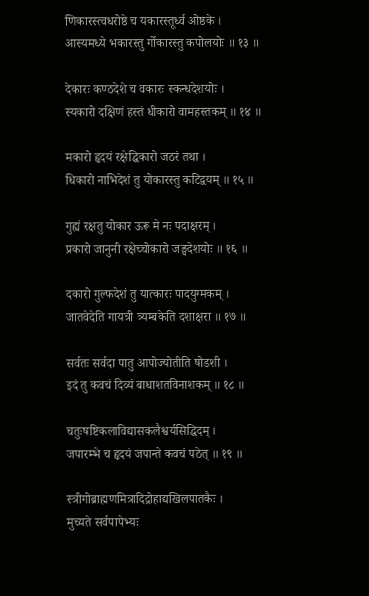णिकारस्त्वधरोष्ठे च यकारस्तूर्ध्व ओष्ठके ।
आस्यमध्ये भकारस्तु र्गोकारस्तु कपोलयोः ॥ १३ ॥

देकारः कण्ठदेशे च वकारः स्कन्धदेशयोः ।
स्यकारो दक्षिणं हस्तं धीकारो वामहस्तकम् ॥ १४ ॥

मकारो हृदयं रक्षेद्धिकारो जठरं तथा ।
धिकारो नाभिदेशं तु योकारस्तु कटिद्वयम् ॥ १५ ॥

गुह्यं रक्षतु योकार ऊरू मे नः पदाक्षरम् ।
प्रकारो जानुनी रक्षेच्चोकारो जङ्घदेशयोः ॥ १६ ॥

दकारो गुल्फदेशं तु यात्कारः पादयुग्मकम् ।
जातवेदेति गायत्री त्र्यम्बकेति दशाक्षरा ॥ १७ ॥

सर्वतः सर्वदा पातु आपोज्योतीति षोडशी ।
इदं तु कवचं दिव्यं बाधाशतविनाशकम् ॥ १८ ॥

चतुःषष्टिकलाविद्यासकलैश्वर्यसिद्धिदम् ।
जपारम्भे च हृदयं जपान्ते कवचं पठेत् ॥ १९ ॥

स्त्रीगोब्राह्मणमित्रादिद्रोहाद्यखिलपातकैः ।
मुच्यते सर्वपापेभ्यः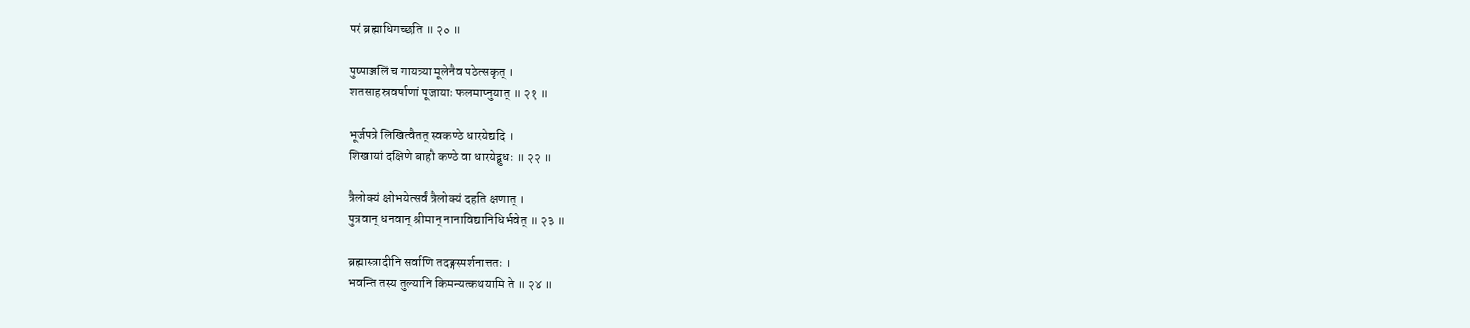परं ब्रह्माधिगच्छति ॥ २० ॥

पुष्पाञ्जलिं च गायत्र्या मूलेनैव पठेत्सकृत् ।
शतसाहस्रवर्षाणां पूजायाः फलमाप्नुयात् ॥ २१ ॥

भूर्जपत्रे लिखित्वैतत् स्वकण्ठे धारयेद्यदि ।
शिखायां दक्षिणे बाहौ कण्ठे वा धारयेद्बुधः ॥ २२ ॥

त्रैलोक्यं क्षोभयेत्सर्वं त्रैलोक्यं दहति क्षणात् ।
पुत्रवान् धनवान् श्रीमान् नानाविद्यानिधिर्भवेत् ॥ २३ ॥

ब्रह्मास्त्रादीनि सर्वाणि तदङ्गस्पर्शनात्ततः ।
भवन्ति तस्य तुल्यानि किमन्यत्कथयामि ते ॥ २४ ॥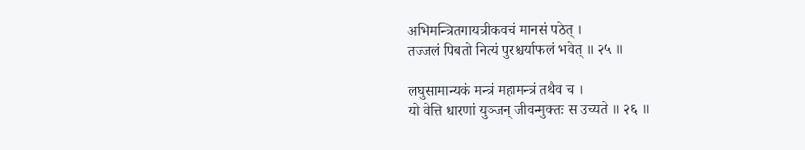अभिमन्त्रितगायत्रीकवचं मानसं पठेत् ।
तज्जलं पिबतो नित्यं पुरश्चर्याफलं भवेत् ॥ २५ ॥

लघुसामान्यकं मन्त्रं महामन्त्रं तथैव च ।
यो वेत्ति धारणां युञ्जन् जीवन्मुक्तः स उच्यते ॥ २६ ॥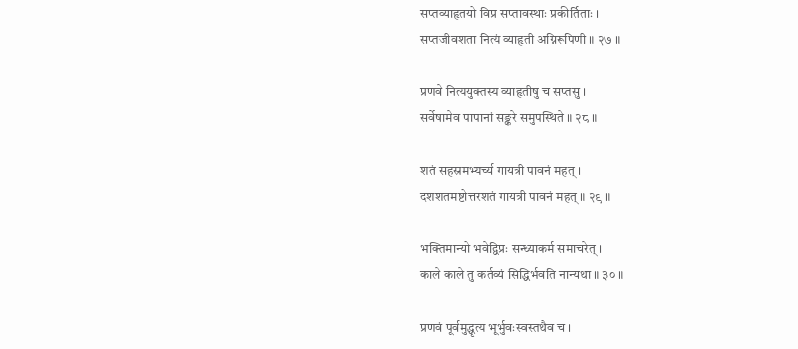सप्तव्याहृतयो विप्र सप्तावस्थाः प्रकीर्तिताः ।
सप्तजीवशता नित्यं व्याहृती अग्निरूपिणी ॥ २७ ॥

प्रणवे नित्ययुक्तस्य व्याहृतीषु च सप्तसु ।
सर्वेषामेव पापानां सङ्करे समुपस्थिते ॥ २८ ॥

शतं सहस्रमभ्यर्च्य गायत्री पावनं महत् ।
दशशतमष्टोत्तरशतं गायत्री पावनं महत् ॥ २९ ॥

भक्तिमान्यो भवेद्विप्रः सन्ध्याकर्म समाचरेत् ।
काले काले तु कर्तव्यं सिद्धिर्भवति नान्यथा ॥ ३० ॥

प्रणवं पूर्वमुद्धृत्य भूर्भुवःस्वस्तथैव च ।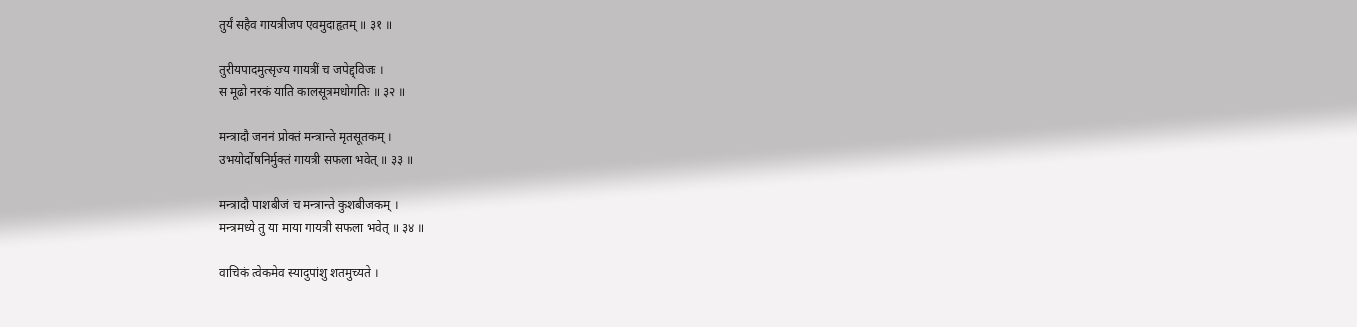तुर्यं सहैव गायत्रीजप एवमुदाहृतम् ॥ ३१ ॥

तुरीयपादमुत्सृज्य गायत्रीं च जपेद्द्विजः ।
स मूढो नरकं याति कालसूत्रमधोगतिः ॥ ३२ ॥

मन्त्रादौ जननं प्रोक्तं मन्त्रान्ते मृतसूतकम् ।
उभयोर्दोषनिर्मुक्तं गायत्री सफला भवेत् ॥ ३३ ॥

मन्त्रादौ पाशबीजं च मन्त्रान्ते कुशबीजकम् ।
मन्त्रमध्ये तु या माया गायत्री सफला भवेत् ॥ ३४ ॥

वाचिकं त्वेकमेव स्यादुपांशु शतमुच्यते ।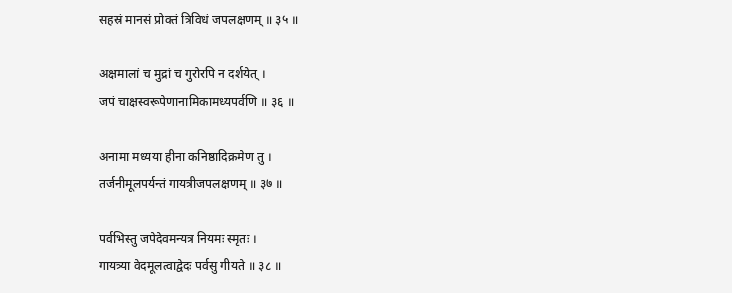सहस्रं मानसं प्रोक्तं त्रिविधं जपलक्षणम् ॥ ३५ ॥

अक्षमालां च मुद्रां च गुरोरपि न दर्शयेत् ।
जपं चाक्षस्वरूपेणानामिकामध्यपर्वणि ॥ ३६ ॥

अनामा मध्यया हीना कनिष्ठादिक्रमेण तु ।
तर्जनीमूलपर्यन्तं गायत्रीजपलक्षणम् ॥ ३७ ॥

पर्वभिस्तु जपेदेवमन्यत्र नियमः स्मृतः ।
गायत्र्या वेदमूलत्वाद्वेदः पर्वसु गीयते ॥ ३८ ॥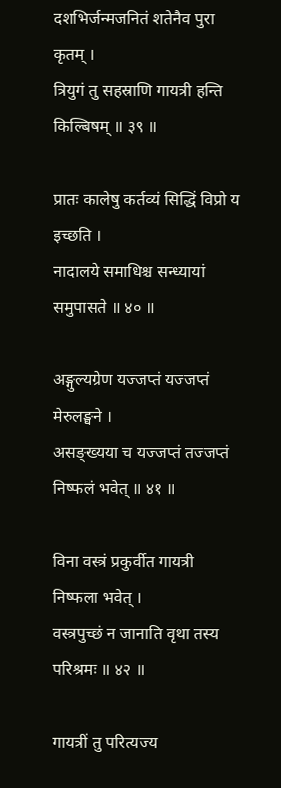दशभिर्जन्मजनितं शतेनैव पुरा कृतम् ।
त्रियुगं तु सहस्राणि गायत्री हन्ति किल्बिषम् ॥ ३९ ॥

प्रातः कालेषु कर्तव्यं सिद्धिं विप्रो य इच्छति ।
नादालये समाधिश्च सन्ध्यायां समुपासते ॥ ४० ॥

अङ्गुल्यग्रेण यज्जप्तं यज्जप्तं मेरुलङ्घने ।
असङ्ख्यया च यज्जप्तं तज्जप्तं निष्फलं भवेत् ॥ ४१ ॥

विना वस्त्रं प्रकुर्वीत गायत्री निष्फला भवेत् ।
वस्त्रपुच्छं न जानाति वृथा तस्य परिश्रमः ॥ ४२ ॥

गायत्रीं तु परित्यज्य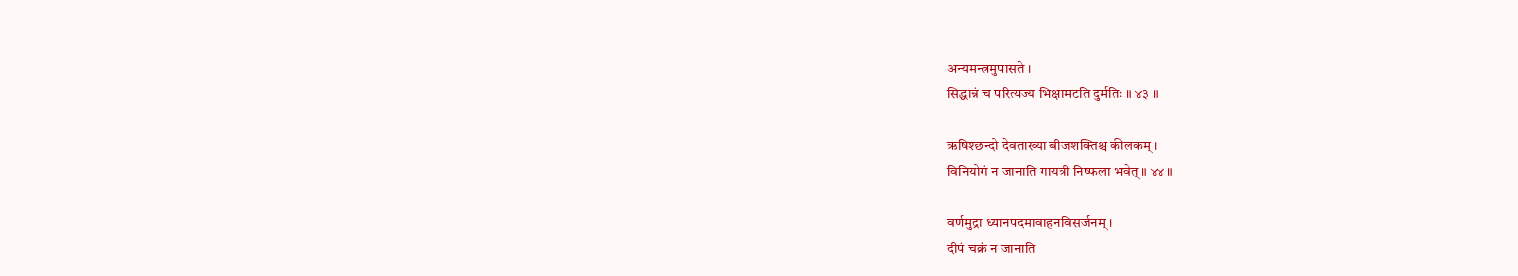अन्यमन्त्रमुपासते ।
सिद्धान्नं च परित्यज्य भिक्षामटति दुर्मतिः ॥ ४३ ॥

ऋषिश्छन्दो देवताख्या बीजशक्तिश्च कीलकम् ।
विनियोगं न जानाति गायत्री निष्फला भवेत् ॥ ४४ ॥

वर्णमुद्रा ध्यानपदमावाहनविसर्जनम् ।
दीपं चक्रं न जानाति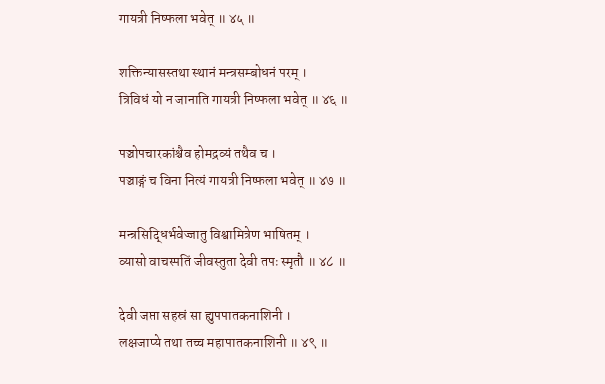गायत्री निष्फला भवेत् ॥ ४५ ॥

शक्तिन्यासस्तथा स्थानं मन्त्रसम्बोधनं परम् ।
त्रिविधं यो न जानाति गायत्री निष्फला भवेत् ॥ ४६ ॥

पञ्चोपचारकांश्चैव होमद्रव्यं तथैव च ।
पञ्चाङ्गं च विना नित्यं गायत्री निष्फला भवेत् ॥ ४७ ॥

मन्त्रसिद्धिर्भवेज्जातु विश्वामित्रेण भाषितम् ।
व्यासो वाचस्पतिं जीवस्तुता देवी तपः स्मृतौ ॥ ४८ ॥

देवी जप्ता सहस्रं सा ह्युपपातकनाशिनी ।
लक्षजाप्ये तथा तच्च महापातकनाशिनी ॥ ४९ ॥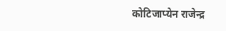कोटिजाप्येन राजेन्द्र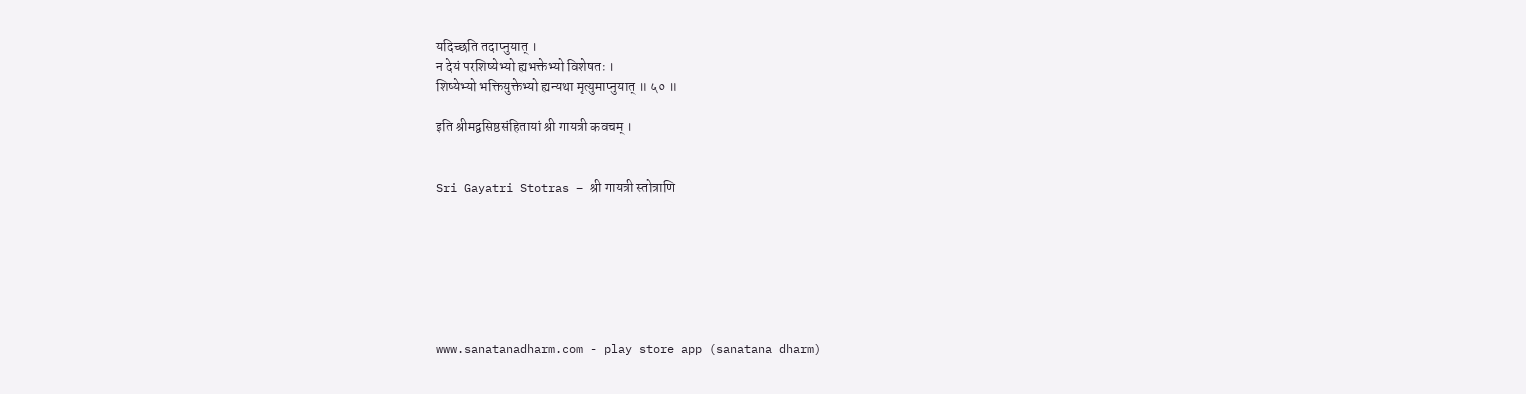यदिच्छति तदाप्नुयात् ।
न देयं परशिष्येभ्यो ह्यभक्तेभ्यो विशेषतः ।
शिष्येभ्यो भक्तियुक्तेभ्यो ह्यन्यथा मृत्युमाप्नुयात् ॥ ५० ॥

इति श्रीमद्वसिष्ठसंहितायां श्री गायत्री कवचम् ।


Sri Gayatri Stotras – श्री गायत्री स्तोत्राणि







www.sanatanadharm.com - play store app (sanatana dharm)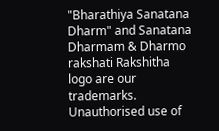"Bharathiya Sanatana Dharm" and Sanatana Dharmam & Dharmo rakshati Rakshitha logo are our trademarks. Unauthorised use of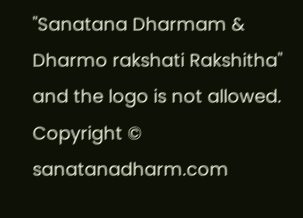"Sanatana Dharmam & Dharmo rakshati Rakshitha" and the logo is not allowed. Copyright © sanatanadharm.com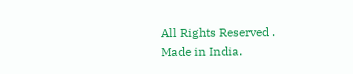All Rights Reserved . Made in India.